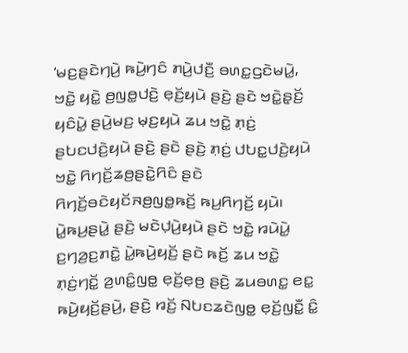‘ꤗꤢ꤬ꤔꤢꤧꤚꤣꤧ꤬ ꤒꤣꤧ꤬ꤚꤢꤨ ꤊꤣꤧ꤬ꤓꤢꤪ꤬ ꤋꤛꤢ꤭ꤞꤢꤧꤗꤣꤧ꤭, ꤠꤢꤧ꤭ ꤟꤢꤧ꤭ ꤥ꤬ꤜꤥ꤭ꤓꤢꤧ꤬ ꤕ꤫ꤢꤩ꤬ꤟꤣꤧ ꤔꤢꤧ꤬ ꤔꤢꤧ ꤠꤢꤧ꤭ꤔ꤫ꤢꤩ꤬ ꤟꤢꤨꤣꤧ꤭ ꤔꤣꤧ꤬ꤗꤢ꤬ ꤗ꤫ꤢ꤬ꤟꤣꤧ ꤘꤣ ꤠꤢꤧ꤭ ꤊ꤫ꤢꤦ꤬ ꤔꤝꤢꤓꤢꤧ꤬ꤟꤣꤧ ꤔꤢꤧ꤬ ꤔꤢꤧ ꤔꤢꤧ꤬ ꤊ꤫ꤢꤦ꤬ ꤓꤝꤢ꤭ꤓꤢꤧ꤬ꤟꤣꤧ ꤠꤢꤧ꤭ ꤖꤚꤢꤩ꤬ꤘꤥ꤬ꤔꤢꤧ꤭ꤖꤢꤨ ꤔꤢꤧ ꤖꤚꤢꤩ꤬ꤋꤢꤧꤟꤢꤩꤏꤥ꤬ꤜꤥ꤭ꤒꤢꤩ꤬ ꤒꤣ꤬ꤖꤚꤢꤩ꤬ ꤟꤣꤧ꤯ ꤣꤧ꤭ꤒꤣ꤬ꤔꤣꤧ꤭ ꤔꤢꤧ꤬ ꤗꤢꤧꤓ꤫ꤣꤧ꤬ꤟꤣꤧ ꤔꤢꤧ ꤠꤢꤧ꤭ ꤙꤣꤧꤣꤧ꤭ ꤢ꤬ꤚꤤ꤬ꤢ꤬ꤊꤢꤧ꤭ ꤣꤧ꤭ꤒꤣꤧ꤬ꤟꤢꤩ꤬ ꤔꤢꤧ ꤒꤢꤩ꤬ ꤘꤣ ꤠꤢꤧ꤭ ꤊ꤫ꤢꤦ꤬ꤚꤢꤩ꤭ ꤤ꤬ꤛꤢꤨ꤭ꤜꤥ꤭ ꤕ꤫ꤢꤩ꤬ꤕ꤫ꤥ꤬ ꤔꤢꤧ꤬ ꤘꤣꤋꤛꤢ꤭ ꤕꤢ꤭ ꤒꤣꤧ꤬ꤟꤢꤩ꤬ꤔꤣꤧ꤬, ꤔꤢꤧ꤬ ꤙꤢꤩ꤬ ꤡꤝꤢꤘꤢꤧꤜꤥ꤭ ꤕ꤫ꤢꤩ꤬ꤜꤢꤪ꤭ ꤢꤨ꤭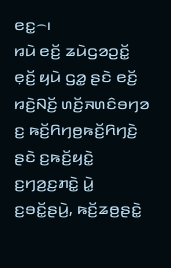ꤕꤢ꤭꤮꤯
ꤙꤣꤧ ꤕꤢꤩ꤬ ꤘꤣꤧꤞꤤꤑꤢꤩ꤭ ꤕ꤫ꤢꤩ꤬ ꤟꤣꤧ ꤞꤤ꤭ ꤔꤢꤧ ꤕꤢꤩ꤬ ꤙꤢꤧ꤬ꤡꤢꤩ꤬ ꤛꤢꤩ꤬ꤏꤛꤢꤨꤋꤚꤤ ꤢ꤬ ꤒꤢꤩ꤬ꤖꤚꤥ꤬ꤒꤢꤩ꤬ꤖꤚꤢꤧ꤬ ꤔꤢꤧ ꤢ꤬ꤒꤢꤩ꤬ꤟꤢꤧ꤭ ꤢ꤬ꤚꤤ꤬ꤢ꤬ꤊꤢꤧ꤭ ꤣꤧ꤭ ꤢ꤬ꤋꤢꤩ꤭ꤔꤣꤧ꤬, ꤒꤢꤩ꤬ꤘꤥ꤬ꤔꤢꤧ꤭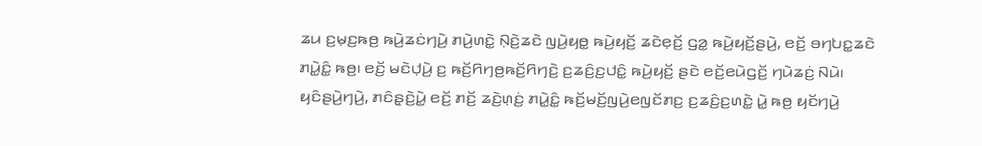ꤘꤣ ꤢ꤬ꤗ꤫ꤢ꤬ꤒꤥ꤬ ꤒꤣꤧ꤬ꤘꤢꤦꤚꤣꤧ꤬ ꤊꤣꤧ꤬ꤛꤢꤧ꤭ ꤡ꤫ꤢꤧ꤬ꤘꤢꤧ ꤜꤣꤧ꤬ꤟꤥ꤭ ꤒꤣꤧ꤬ꤟꤢꤩ꤬ ꤘꤢꤧꤕ꤫ꤢꤩ꤬ ꤞꤤ꤭ ꤒꤣꤧ꤬ꤟꤢꤩ꤬ꤔꤣꤧ꤬, ꤕꤢꤩ꤬ ꤋꤚꤝꤢ꤭ꤘꤢꤧ ꤊꤣꤧ꤭ꤢꤨ꤭ ꤒꤥ꤬꤯ ꤕꤢꤩ꤬ ꤗꤢꤧꤓ꤫ꤣꤧ꤬ ꤢ꤬ ꤒꤢꤩ꤬ꤖꤚꤥ꤬ꤒꤢꤩ꤬ꤖꤚꤢꤧ꤬ ꤢ꤬ꤘꤢꤨ꤬ꤢ꤬ꤓꤢꤨ꤭ ꤒꤣꤧ꤬ꤟꤢꤩ꤬ ꤔꤢꤧ ꤕꤢꤩ꤬ꤕꤣꤧꤞꤢꤩ꤬ ꤚꤣꤧꤘꤢꤦ꤬ ꤡꤣꤧ꤯
ꤟꤢꤨꤔꤣꤧ꤬ꤚꤣꤧ꤬, ꤊꤢꤨꤔ꤫ꤢꤧ꤬ꤣꤧ꤭ ꤕꤢꤩ꤬ ꤊꤢꤩ꤬ ꤘꤢꤧ꤬ꤛ꤫ꤢꤦ꤬ ꤊꤣꤧ꤭ꤢꤨ꤭ ꤒꤢꤩ꤬ꤗꤢꤩ꤬ꤜꤣꤧ꤬ꤕꤜꤢꤩꤊꤢ꤬ ꤢ꤬ꤘꤢꤨ꤬ꤢ꤬ꤛꤢꤧ꤭ ꤣꤧ꤭ ꤒꤥ꤬ ꤟꤢꤩꤚꤣꤧ꤬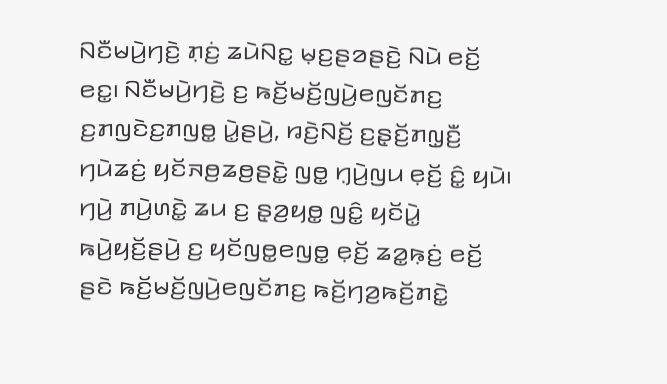ꤡꤢꤪꤗꤣꤧ꤬ꤚꤢꤧ꤬ ꤊ꤫ꤢꤦ꤬ ꤘꤣꤧꤡꤢ꤭ ꤗ꤫ꤢ꤬ꤔꤤꤔꤢꤧ꤬ ꤡꤣꤧ ꤕꤢꤩ꤬ ꤕꤢ꤭꤯ ꤡꤢꤪꤗꤣꤧ꤬ꤚꤢꤧ꤬ ꤢ꤬ ꤒꤢꤩ꤬ꤗꤢꤩ꤬ꤜꤣꤧ꤬ꤕꤜꤢꤩꤊꤢ꤬ ꤢ꤬ꤊꤜꤢꤧꤢ꤬ꤊꤜꤥ꤭ ꤣꤧ꤭ꤔꤣꤧ꤬, ꤙꤢꤧ꤬ꤡꤢꤩ꤬ ꤢ꤬ꤔ꤫ꤢꤩ꤬ꤊꤜ꤫ꤢꤪ꤬ ꤚꤣꤧꤘꤢꤦ꤬ ꤟꤢꤩꤏꤥ꤬ꤘꤥ꤬ꤔꤢꤧ꤭ ꤜꤥ꤭ ꤚ꤫ꤣꤧ꤬ꤜꤣ ꤕ꤫ꤢꤩ꤬ ꤢꤨ꤭ ꤟꤣꤧ꤯ ꤚꤣꤧ꤬ ꤊꤣꤧ꤬ꤛꤢꤧ꤭ ꤘꤣ ꤢ꤬ ꤔ꤫ꤤ꤬ꤟꤥ꤭ ꤜꤢꤨ꤭ ꤟꤢꤩꤣꤧ꤭ ꤒꤣꤧ꤬ꤟꤢꤩ꤬ꤔꤣꤧ꤬ ꤢ꤬ ꤟꤢꤩꤜꤥ꤭ꤕꤜꤥ꤭ ꤕ꤫ꤢꤩ꤬ ꤘꤤ꤭ꤒ꤫ꤢꤦ꤬ ꤕꤢꤩ꤬ ꤔꤢꤧ ꤒꤢꤩ꤬ꤗꤢꤩ꤬ꤜꤣꤧ꤬ꤕꤜꤢꤩꤊꤢ꤬ ꤒꤢꤩ꤬ꤚꤤ꤬ꤒꤢꤩ꤬ꤊꤢꤧ꤭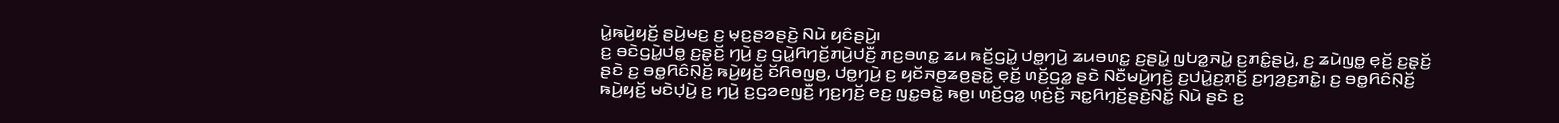ꤣꤧ꤭ꤒꤣꤧ꤬ꤟꤢꤩ꤬ ꤔꤣꤧ꤬ꤗꤢ꤬ ꤢ꤬ ꤗ꤫ꤢ꤬ꤔꤤꤔꤢꤧ꤬ ꤡꤣꤧ ꤟꤢꤨꤔꤣꤧ꤬꤯
ꤢ꤬ ꤋꤢꤧꤞꤣꤧ꤭ꤓꤥ꤭ ꤢ꤬ꤔ꤫ꤢꤩ꤬ ꤚꤣꤧ꤬ ꤢ꤬ ꤞꤣꤧ꤭ꤖꤚꤢꤩ꤬ꤊꤣꤧ꤬ꤓꤢꤪ꤬ ꤊꤢ꤬ꤋꤛꤢ꤭ ꤘꤣ ꤒꤢꤩ꤬ꤞꤣꤧ꤭ ꤓꤥ꤭ꤚꤣꤧ꤬ ꤘꤣꤋꤛꤢ꤭ ꤢ꤬ꤔꤣꤧ꤭ ꤜꤝꤤ꤭ꤏꤣꤧ꤭ ꤢ꤬ꤊꤢꤨ꤭ꤔꤣꤧ꤬, ꤢ꤬ ꤘꤣꤧꤜꤥ꤭ ꤕ꤫ꤢꤩ꤬ ꤢ꤬ꤔ꤫ꤢꤩ꤬ ꤔꤢꤧ ꤢ꤬ ꤋꤥ꤭ꤖꤢꤨꤡ꤫ꤢꤩ꤬ ꤒꤣꤧ꤬ꤟꤢꤩ꤬ ꤢꤩꤖꤥꤜꤥ꤬, ꤓꤥ꤭ꤚꤣꤧ꤬ ꤢ꤬ ꤟꤢꤩꤏꤥ꤬ꤘꤥ꤬ꤔꤢꤧ꤭ ꤕ꤫ꤢꤩ꤬ ꤛꤢꤩ꤬ꤞꤤ꤭ ꤔꤢꤧ ꤡꤢꤪꤗꤣꤧ꤬ꤚꤢꤧ꤬ ꤢ꤬ꤓꤣꤧ꤭ꤢ꤬ꤊ꤫ꤢꤩ꤬ ꤢ꤬ꤚꤤ꤬ꤢ꤬ꤊꤢꤧ꤭꤯ ꤢ꤬ ꤋꤥ꤭ꤖꤢꤨꤡ꤫ꤢꤩ꤬ ꤒꤣꤧ꤬ꤟꤢꤩ꤬ ꤗꤢꤧꤓ꤫ꤣꤧ꤬ ꤢ꤬ ꤚꤣꤧ꤬ ꤢ꤬ꤞꤤꤕꤜꤢꤪ꤬ ꤚꤢ꤬ꤚꤢꤩ꤬ ꤕꤢ꤬ ꤜꤢ꤭ꤋꤢꤧ꤭ ꤒꤥ꤬꤯ ꤛꤢꤩ꤬ꤞꤤ꤭ ꤛ꤫ꤢꤦ꤬ꤢꤩ꤬ ꤏꤢ꤭ꤖꤚ꤫ꤢꤩ꤬ꤔꤢꤧ꤬ꤡꤢꤩ꤭ ꤡꤣꤧ ꤔꤢꤧ ꤢ꤬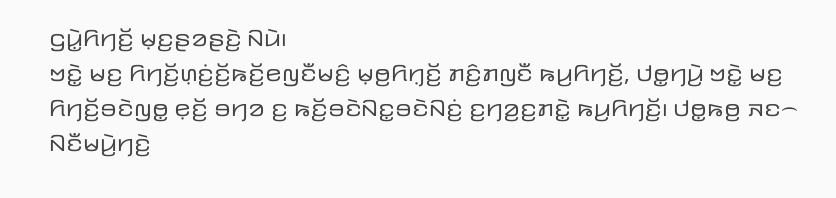ꤞꤣꤧ꤭ꤖꤚꤢꤩ꤬ ꤗ꤫ꤢ꤬ꤔꤤꤔꤢꤧ꤬ ꤡꤣꤧ꤯
ꤠꤢꤧ꤭ ꤗꤢ꤬ ꤖꤚꤢꤩ꤬ꤛ꤫ꤢꤦ꤬ꤢꤩ꤬ꤒꤢꤩ꤬ꤕꤜꤢꤪꤗꤢꤨ꤬ ꤗ꤫ꤥ꤬ꤖꤚ꤫ꤢꤩ꤬ ꤊꤢꤨ꤬ꤊꤜꤢꤪ ꤒꤣ꤬ꤖꤚꤢꤩ꤬, ꤓꤥ꤭ꤚꤣꤧ꤬ ꤠꤢꤧ꤭ ꤗꤢ꤬ ꤖꤚꤢꤩ꤬ꤋꤢꤧꤜꤥ꤭ ꤕ꤫ꤢꤩ꤬ ꤋꤚꤤ ꤢ꤬ ꤒꤢꤩ꤬ꤋꤢꤧꤡꤢ꤭ꤋꤢꤧꤡꤢꤦ꤬ ꤢ꤬ꤚꤤ꤬ꤢ꤬ꤊꤢꤧ꤭ ꤒꤣ꤬ꤖꤚꤢꤩ꤬꤯ ꤓꤥ꤭ꤒꤥ꤬ ꤏꤢ꤮ ꤡꤢꤪꤗꤣꤧ꤬ꤚꤢꤧ꤬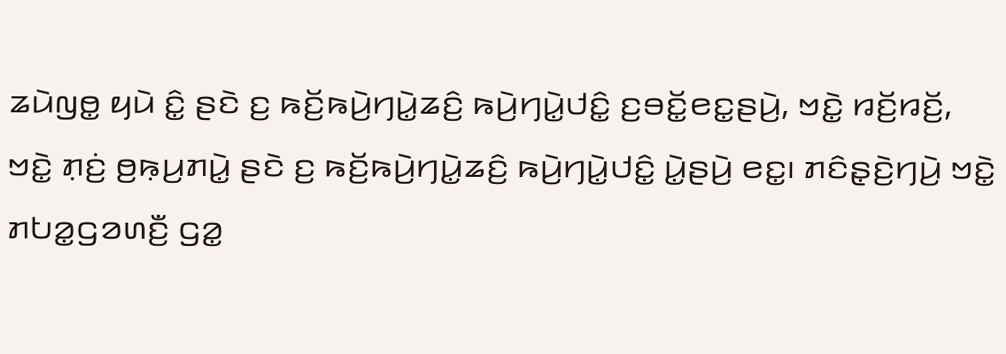ꤘꤣꤧꤜꤥ꤭ ꤟꤣꤧ ꤢꤨ꤭ ꤔꤢꤧ ꤢ꤬ ꤒꤢꤩ꤬ꤒꤣꤧ꤬ꤚꤣꤧ꤭ꤘꤢꤨ꤬ ꤒꤣꤧ꤬ꤚꤣꤧ꤭ꤓꤢꤨ꤭ ꤢ꤬ꤋꤢꤩ꤭ꤕꤢ꤭ꤔꤣꤧ꤬, ꤠꤢꤧ꤭ ꤙꤢꤩ꤬ꤙꤢꤩ꤬, ꤠꤢꤧ꤭ ꤊ꤫ꤢꤦ꤬ ꤥ꤬ꤒ꤫ꤣ꤬ꤊꤣꤧ꤭ ꤔꤢꤧ ꤢ꤬ ꤒꤢꤩ꤬ꤒꤣꤧ꤬ꤚꤣꤧ꤭ꤘꤢꤨ꤬ ꤒꤣꤧ꤬ꤚꤣꤧ꤭ꤓꤢꤨ꤭ ꤣꤧ꤭ꤔꤣꤧ꤬ ꤕꤢ꤭꤯ ꤊꤢꤨꤔ꤫ꤢꤧ꤬ꤚꤣꤧ꤬ ꤠꤢꤧ꤭ ꤊꤝꤤ꤭ꤞꤤꤛꤢꤪ꤬ ꤞꤤ꤭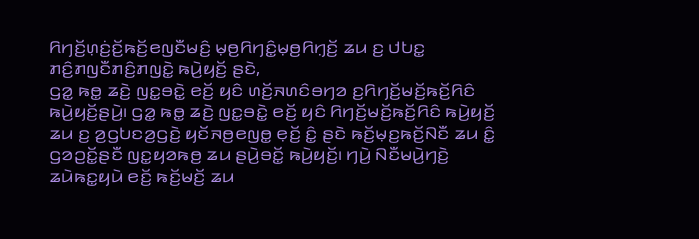ꤖꤚꤢꤩ꤬ꤛ꤫ꤢꤦ꤬ꤢꤩ꤬ꤒꤢꤩ꤬ꤕꤜꤢꤪꤗꤢꤨ꤬ ꤗ꤫ꤥ꤬ꤖꤚꤢꤨ꤭ꤗ꤫ꤥ꤬ꤖꤚ꤫ꤢꤩ꤬ ꤘꤣ ꤢ꤬ ꤓꤝꤢ꤭ ꤊꤢꤨ꤬ꤊꤜꤢꤪꤊꤢꤨ꤬ꤊꤜꤢꤧ꤭ ꤒꤣꤧ꤬ꤟꤢꤩ꤬ ꤔꤢꤧ,
ꤞꤤ꤭ ꤒꤥ꤭ ꤘꤢꤧ꤬ ꤜꤢ꤭ꤋꤢꤧ꤭ ꤕꤢꤩ꤬ ꤟꤢꤨ ꤛꤢꤩ꤬ꤏꤛꤢꤨꤋꤚꤤ ꤢ꤬ꤖꤚꤢꤩ꤬ꤗꤢꤩ꤬ꤒꤢꤩ꤬ꤖꤢꤨ ꤒꤣꤧ꤬ꤟꤢꤩ꤬ꤔꤣꤧ꤬꤯ ꤞꤤ꤭ ꤒꤥ꤭ ꤘꤢꤧ꤬ ꤜꤢ꤭ꤋꤢꤧ꤭ ꤕꤢꤩ꤬ ꤟꤢꤨ ꤖꤚꤢꤩ꤬ꤗꤢꤩ꤬ꤒꤢꤩ꤬ꤖꤢꤨ ꤒꤣꤧ꤬ꤟꤢꤩ꤬ ꤘꤣ ꤢ꤬ ꤤ꤬ꤞꤝꤢꤤ꤬ꤞꤢꤧ꤬ ꤟꤢꤩꤏꤥ꤬ꤕꤜꤥ꤭ ꤕ꤫ꤢꤩ꤬ ꤢꤨ꤭ ꤔꤢꤧ ꤒꤢꤩ꤬ꤗ꤫ꤢ꤬ꤒꤢꤩ꤬ꤡꤢꤪ ꤘꤣ ꤢꤨ꤭ ꤞꤤꤑꤢꤩ꤭ꤔꤢꤪ ꤜꤢ꤭ꤟꤤꤒꤥ꤬ ꤘꤣ ꤔꤣꤧ꤬ꤋꤢꤩ꤭ ꤒꤣꤧ꤬ꤟꤢꤩ꤬꤯ ꤚꤣꤧ꤬ ꤡꤢꤪꤗꤣꤧ꤬ꤚꤢꤧ꤬ ꤘꤣꤧꤒꤢ꤭ꤟꤣꤧ ꤕꤢꤩ꤬ ꤒꤢꤩ꤬ꤗꤢꤩ꤬ ꤘꤣ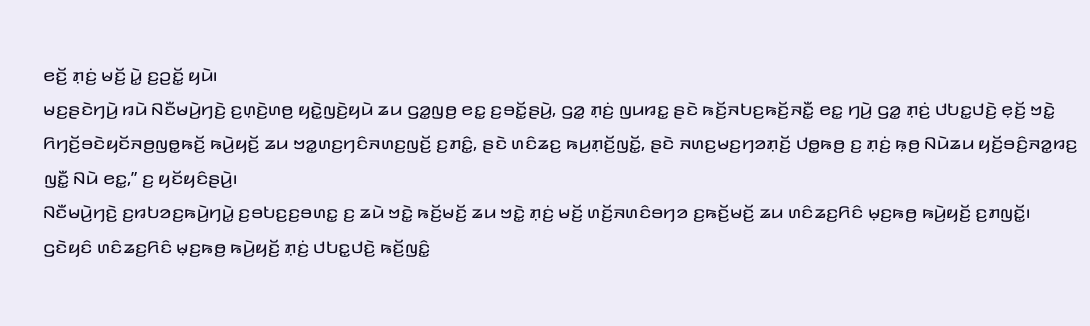ꤕꤢꤩ꤬ ꤊ꤫ꤢꤦ꤬ ꤗꤢꤩ꤬ ꤣꤧ꤭ ꤢ꤬ꤑꤢꤩ꤭ ꤟꤣꤧ꤯
ꤗꤢ꤬ꤔꤢꤧꤚꤣꤧ꤬ ꤙꤣꤧ ꤡꤢꤪꤗꤣꤧ꤬ꤚꤢꤧ꤬ ꤢ꤬ꤛ꤫ꤢꤧ꤬ꤛꤥ꤬ ꤟꤢꤧ꤭ꤜꤢꤧ꤬ꤟꤣꤧ ꤘꤣ ꤞꤤ꤭ꤜꤥ꤬ ꤕꤢ꤭ ꤢ꤬ꤋꤢꤩ꤭ꤔꤣꤧ꤬, ꤞꤤ꤭ ꤊ꤫ꤢꤦ꤬ ꤜꤣꤙꤢ꤭ ꤔꤢꤧ ꤒꤢꤩ꤬ꤏꤝꤢ꤬ꤒꤢꤩ꤬ꤏꤢꤪ꤭ ꤕꤢ꤭ ꤚꤣꤧ꤬ ꤞꤤ꤭ ꤊ꤫ꤢꤦ꤬ ꤓꤝꤢ꤭ꤓꤢꤧ꤬ ꤕ꤫ꤢꤩ꤬ ꤠꤢꤧ꤭ ꤖꤚꤢꤩ꤬ꤋꤢꤧꤟꤢꤩꤏꤥ꤬ꤜꤥ꤭ꤒꤢꤩ꤬ ꤒꤣꤧ꤬ꤟꤢꤩ꤬ ꤘꤣ ꤠꤤ꤭ꤛꤢ꤬ꤚꤢꤨꤏꤛꤢ꤬ꤜꤢꤩ꤬ ꤢ꤬ꤊꤢꤨ꤭, ꤔꤢꤧ ꤛꤢꤨꤘꤢ꤬ ꤒꤣ꤬ꤊ꤫ꤢꤩ꤬ꤜꤢꤩ꤭, ꤔꤢꤧ ꤏꤛꤢ꤬ꤗꤢ꤬ꤚꤤꤊ꤫ꤢꤩ꤬ ꤓꤥ꤭ꤒꤥ꤬ ꤢ꤬ ꤊ꤫ꤢꤦ꤬ ꤒ꤫ꤥ꤬ ꤡꤣꤧꤘꤣ ꤟꤢꤩ꤬ꤋꤢꤨ꤬ꤏꤤ꤭ꤙꤢ꤬ ꤜꤢꤪ꤭ ꤡꤣꤧ ꤕꤢ꤭,” ꤢ꤬ ꤟꤢꤩꤟꤢꤨꤔꤣꤧ꤬꤯
ꤡꤢꤪꤗꤣꤧ꤬ꤚꤢꤧ꤬ ꤢ꤬ꤙꤝꤤꤢ꤬ꤒꤣꤧ꤬ꤚꤣꤧ꤭ ꤢ꤬ꤋꤝꤢ꤬ꤢ꤬ꤋꤛꤢ꤭ ꤢ꤬ ꤘꤣꤧ ꤠꤢꤧ꤭ ꤒꤢꤩ꤬ꤗꤢꤩ꤬ ꤘꤣ ꤠꤢꤧ꤭ ꤊ꤫ꤢꤦ꤬ ꤗꤢꤩ꤬ ꤛꤢꤩ꤬ꤏꤛꤢꤨꤋꤚꤤ ꤢ꤬ꤒꤢꤩ꤬ꤗꤢꤩ꤬ ꤘꤣ ꤛꤢꤨꤘꤢ꤬ꤖꤢꤨ ꤗ꤫ꤢ꤬ꤒꤥ꤬ ꤒꤣꤧ꤬ꤟꤢꤩ꤬ ꤢ꤬ꤊꤜꤢꤩ꤭꤯ ꤞꤢꤧꤟꤢꤨ ꤛꤢꤨꤘꤢ꤬ꤖꤢꤨ ꤗ꤫ꤢ꤬ꤒꤥ꤬ ꤒꤣꤧ꤬ꤟꤢꤩ꤬ ꤊ꤫ꤢꤦ꤬ ꤓꤝꤢ꤭ꤓꤢꤧ꤬ ꤒꤢꤩ꤬ꤜꤢꤨ꤭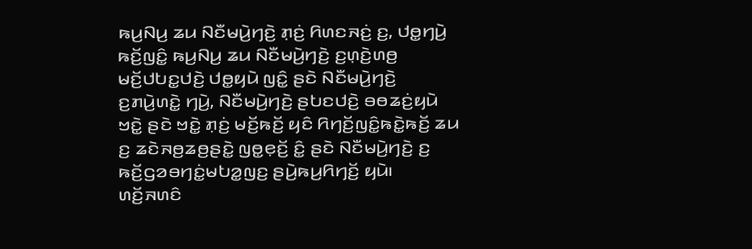ꤒꤣ꤬ꤡꤣ꤬ ꤘꤣ ꤡꤢꤪꤗꤣꤧ꤬ꤚꤢꤧ꤬ ꤊ꤫ꤢꤦ꤬ ꤖꤛꤢꤏꤢꤦ꤬ ꤢ꤬, ꤓꤥ꤭ꤚꤣꤧ꤬ ꤒꤢꤩ꤬ꤜꤢꤨ꤭ ꤒꤣ꤬ꤡꤣ꤬ ꤘꤣ ꤡꤢꤪꤗꤣꤧ꤬ꤚꤢꤧ꤬ ꤢ꤬ꤛ꤫ꤢꤧ꤬ꤛꤥ꤬ ꤗꤢꤩ꤬ꤓꤝꤢ꤭ꤓꤢꤧ꤬ ꤓꤥ꤭ꤟꤣꤧ ꤜꤢꤨ꤭ ꤔꤢꤧ ꤡꤢꤪꤗꤣꤧ꤬ꤚꤢꤧ꤬ ꤢ꤬ꤊꤣꤧ꤬ꤛꤢꤧ꤭ ꤚꤣꤧ꤬, ꤡꤢꤪꤗꤣꤧ꤬ꤚꤢꤧ꤬ ꤔꤝꤢꤓꤢꤧ꤬ ꤋꤥꤘꤢꤦ꤬ꤟꤣꤧ ꤠꤢꤧ꤭ ꤔꤢꤧ ꤠꤢꤧ꤭ ꤊ꤫ꤢꤦ꤬ ꤗꤢꤩ꤬ꤒꤢꤩ꤬ ꤟꤢꤨ ꤖꤚꤢꤩ꤬ꤜꤢꤨ꤭ꤒꤢꤧ꤭ꤒꤢꤩ꤬ ꤘꤣ ꤢ꤬ ꤘꤢꤧꤏꤥ꤬ꤘꤥ꤬ꤔꤢꤧ꤭ ꤜꤥ꤭ꤕ꤫ꤢꤩ꤬ ꤢꤨ꤭ ꤔꤢꤧ ꤡꤢꤪꤗꤣꤧ꤬ꤚꤢꤧ꤬ ꤢ꤬ ꤒꤢꤩ꤬ꤞꤤꤋꤚꤢꤦ꤭ꤗꤝꤤ꤭ꤜꤢ꤬ ꤔꤣꤧ꤬ꤒꤣ꤬ꤖꤚꤢꤩ꤬ ꤟꤣꤧ꤯
ꤛꤢꤩ꤬ꤏꤛꤢꤨ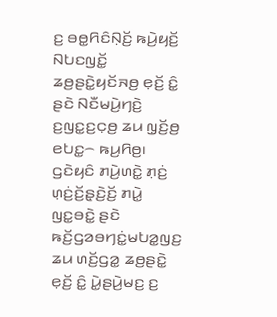ꤢ꤬ ꤋꤥ꤭ꤖꤢꤨꤡ꤫ꤢꤩ꤬ ꤒꤣꤧ꤬ꤟꤢꤩ꤬ ꤡꤝꤢꤜꤢꤩ꤭ ꤘꤥ꤬ꤔꤢꤧ꤭ꤟꤢꤩꤏꤥ꤬ ꤕ꤫ꤢꤩ꤬ ꤢꤨ꤭ ꤔꤢꤧ ꤡꤢꤪꤗꤣꤧ꤬ꤚꤢꤧ꤬ ꤢ꤬ꤜꤢ꤭ꤢ꤬ꤍ꤫ꤥ꤬ ꤘꤣ ꤜ꤫ꤢꤩ꤬ꤥ꤬ ꤕꤝꤢ꤭꤮ ꤒꤣ꤬ꤖꤥ꤬꤯ ꤞꤢꤧꤟꤢꤨ ꤊꤣꤧ꤬ꤛꤢꤧ꤭ ꤊ꤫ꤢꤦ꤬ ꤛ꤫ꤢꤦ꤬ꤢꤩ꤬ꤔ꤫ꤢꤧ꤬ꤢꤩ꤬ ꤊꤣꤧ꤭ ꤜꤢ꤭ꤋꤢꤧ꤭ ꤔꤢꤧ ꤒꤢꤩ꤬ꤞꤤꤋꤚꤢꤦ꤭ꤗꤝꤤ꤭ꤜꤢ꤬ ꤘꤣ ꤛꤢꤩ꤬ꤞꤤ꤭ ꤘꤥ꤬ꤔꤢꤧ꤭ ꤕ꤫ꤢꤩ꤬ ꤢꤨ꤭ ꤣꤧ꤭ꤔꤣꤧ꤬ꤗꤢ꤬ ꤢ꤬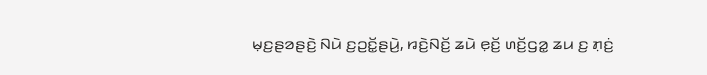ꤗ꤫ꤢ꤬ꤔꤤꤔꤢꤧ꤬ ꤡꤣꤧ ꤢ꤬ꤑꤢꤩ꤭ꤔꤣꤧ꤬, ꤙꤢꤧ꤬ꤡꤢꤩ꤬ ꤘꤣꤧ ꤕ꤫ꤢꤩ꤬ ꤛꤢꤩ꤬ꤞꤤ꤭ ꤘꤣ ꤢ꤬ ꤊ꤫ꤢꤦ꤬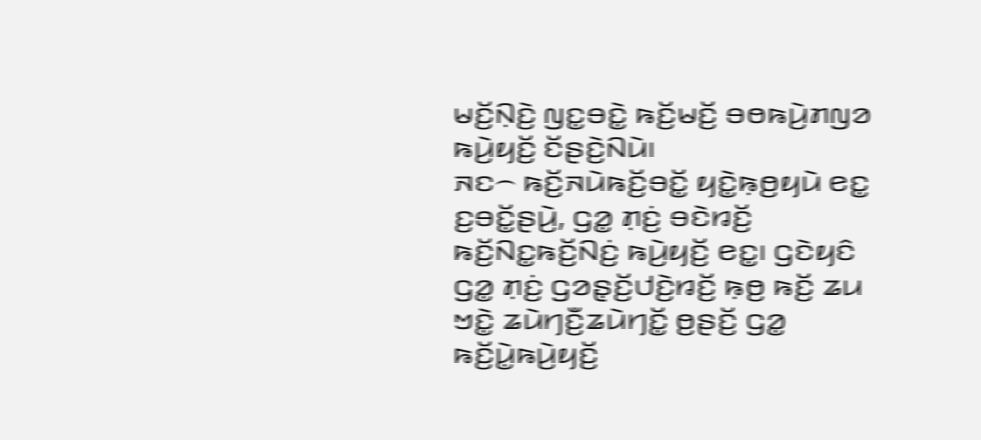ꤗꤢꤩ꤬ꤡ꤫ꤢꤧ꤬ ꤜꤢ꤭ꤋꤢꤧ꤭ ꤒꤢꤩ꤬ꤗꤢꤩ꤬ ꤋꤥꤒꤣꤧ꤬ꤊꤜꤤ ꤒꤣꤧ꤬ꤟꤢꤩ꤬ ꤢꤩꤔꤢꤧ꤬ꤡꤣꤧ꤯
ꤏꤢ꤮ ꤒꤢꤩ꤬ꤏꤣꤧꤒꤢꤩ꤬ꤋꤢꤩ꤭ ꤟꤢꤧ꤭ꤒ꤫ꤥ꤬ꤟꤣꤧ ꤕꤢ꤭ ꤢ꤬ꤋꤢꤩ꤭ꤔꤣꤧ꤬, ꤞꤤ꤭ ꤊ꤫ꤢꤦ꤬ ꤋꤢꤧꤙꤢꤩ꤬ ꤒꤢꤩ꤬ꤡꤢ꤭ꤒꤢꤩ꤬ꤡꤢꤦ꤬ ꤒꤣꤧ꤬ꤟꤢꤩ꤬ ꤕꤢ꤭꤯ ꤞꤢꤧꤟꤢꤨ ꤞꤤ꤭ ꤊ꤫ꤢꤦ꤬ ꤞꤤꤔ꤫ꤢꤩ꤬ꤓꤢꤧ꤬ꤙꤢꤩ꤬ ꤒ꤫ꤥ꤬ ꤒꤢꤩ꤬ ꤘꤣ ꤠꤢꤧ꤭ ꤘꤣꤧꤚꤢꤪ꤬ꤘꤣꤧꤚꤢꤩ꤭ ꤥ꤬ꤔꤢꤩ꤬ ꤞꤤ꤭ ꤒꤢꤩ꤬ꤣꤧ꤭ꤒꤣꤧ꤬ꤟꤢꤩ꤬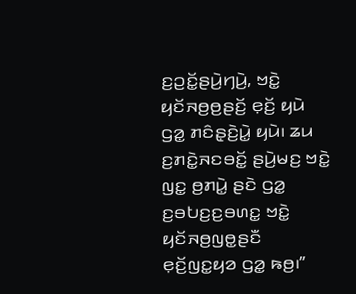ꤢ꤬ꤑꤢꤩ꤭ꤔꤣꤧ꤬ꤚꤣꤧ꤬, ꤠꤢꤧ꤭ ꤟꤢꤩꤏꤥ꤬ꤥ꤬ꤔꤢꤩ꤬ ꤕ꤫ꤢꤩ꤬ ꤟꤣꤧ ꤞꤤ꤭ ꤊꤢꤨꤔ꤫ꤢꤧ꤬ꤣꤧ꤭ ꤟꤣꤧ꤯ ꤘꤣ ꤢ꤬ꤊꤢꤧ꤭ꤏꤢꤋꤢꤩ꤭ ꤔꤣꤧ꤬ꤗꤢ꤬ ꤠꤢꤧ꤭ ꤜꤢ꤭ ꤥ꤬ꤊꤣꤧ꤭ ꤔꤢꤧ ꤞꤤ꤭ ꤢ꤬ꤋꤝꤢ꤬ꤢ꤬ꤋꤛꤢ꤭ ꤠꤢꤧ꤭ ꤟꤢꤩꤏꤥ꤬ꤜꤥ꤭ꤔꤢꤪ ꤕ꤫ꤢꤩ꤬ꤜꤢ꤭ꤟꤤ ꤞꤤ꤭ ꤒꤥ꤬꤯”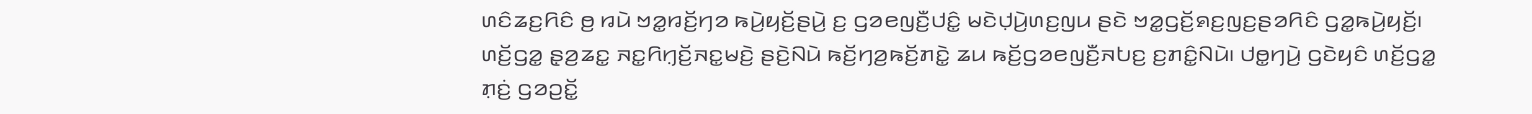ꤛꤢꤨꤘꤢ꤬ꤖꤢꤨ ꤥ꤬ ꤙꤣꤧ ꤠꤤ꤭ꤙꤢꤩ꤬ꤚꤤ ꤒꤣꤧ꤬ꤟꤢꤩ꤬ꤔꤣꤧ꤬ ꤢ꤬ ꤞꤤꤕꤜꤢꤪ꤬ꤓꤢꤨ꤭ ꤗꤢꤧꤓ꤫ꤣꤧ꤬ꤛꤢ꤬ꤜꤣ ꤔꤢꤧ ꤠꤤ꤭ꤞꤢꤩ꤬ꤎꤢ꤬ꤜꤢ꤬ꤔꤤꤖꤢꤨ ꤞꤤ꤭ꤒꤣꤧ꤬ꤟꤢꤩ꤬꤯ ꤛꤢꤩ꤬ꤞꤤ꤭ ꤔ꤫ꤤ꤬ꤘꤢ꤭ ꤏꤢ꤭ꤖꤚ꤫ꤢꤩ꤬ꤏꤢ꤭ꤗꤢꤧ꤬ ꤔꤢꤧ꤬ꤡꤣꤧ ꤒꤢꤩ꤬ꤚꤤ꤬ꤒꤢꤩ꤬ꤊꤢꤧ꤭ ꤘꤣ ꤒꤢꤩ꤬ꤞꤤꤕꤜꤢꤪ꤬ꤏꤝꤢ꤬ ꤢ꤬ꤊꤢꤨ꤭ꤡꤣꤧ꤯ ꤓꤥ꤭ꤚꤣꤧ꤬ ꤞꤢꤧꤟꤢꤨ ꤛꤢꤩ꤬ꤞꤤ꤭ ꤊ꤫ꤢꤦ꤬ ꤞꤤꤑꤢꤩ꤭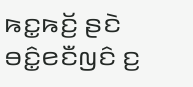ꤒꤢ꤭ꤒꤢꤩ꤬ ꤔꤢꤧ ꤋꤢꤨ꤭ꤕꤢꤪꤜꤢꤨ ꤢ꤬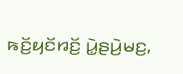ꤒꤢꤩ꤬ꤟꤢꤩꤙꤢꤩ꤬ ꤣꤧ꤭ꤔꤣꤧ꤬ꤗꤢ꤬,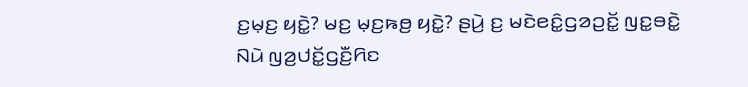ꤢ꤬ꤗ꤫ꤢ꤬ ꤟꤢꤧ꤭? ꤗꤢ꤬ ꤗ꤫ꤢ꤬ꤒꤥ꤬ ꤟꤢꤧ꤭? ꤔꤣꤧ꤬ ꤢ꤬ ꤗꤢꤧꤕꤢꤨ꤭ꤞꤤꤑꤢꤩ꤭ ꤜꤢ꤭ꤋꤢꤧ꤭ ꤡꤣꤧ ꤜꤤ꤬ꤓꤢꤩ꤭ꤞꤢꤪ꤬ꤖꤢ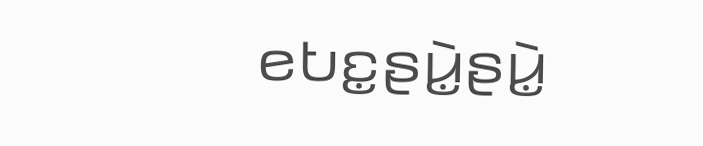ꤕꤝꤢ꤭ꤔꤣꤧ꤭ꤔꤣꤧ꤭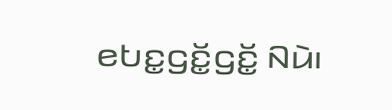ꤕꤝꤢ꤭ꤞꤢꤩ꤭ꤞꤢꤩ꤭ ꤡꤣꤧ꤯